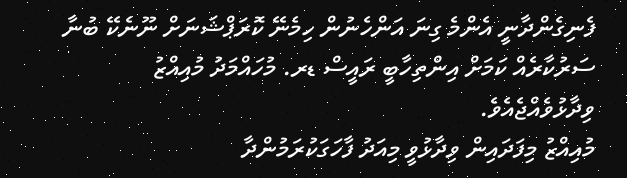ފެނިގެންދާނީ އެންމެ ގިނަ އަންހެނުން ހިމެނޭ ކޮރަޕްޝަނަށް ނޫނެކޭ ބުނާ ސަރުކާރެއް ކަމަށް އިންތިހާބީ ރައީސް ޑރ. މުހައްމަދު މުއިއްޒު ވިދާޅުވެއްޖެއެވެ.
މުއިއްޒު މިފަދައިން ވިދާޅުވީ މިއަދު ފާހަގަކުރަމުންދާ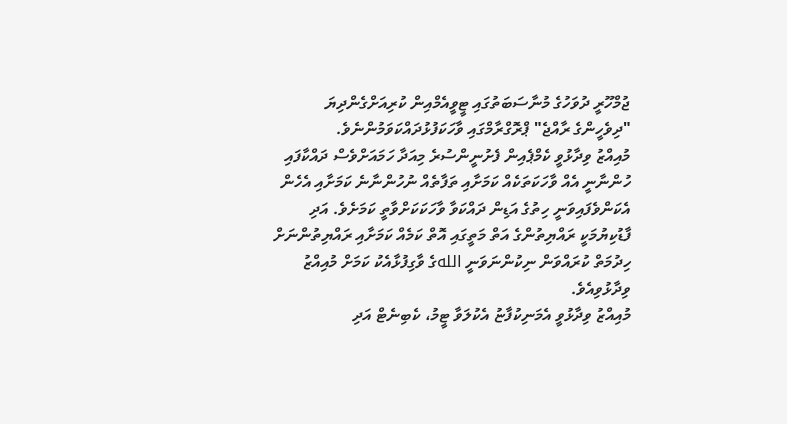ޖުމްހޫރީ ދުވަހުގެ މުނާސަބަތުގައި ޓީވީއެމްއިން ކުރިއަށްގެންދިޔަ "ދިވެހީންގެ ރާއްޖެ" ޕްރޮގްރާމްގައި ވާހަކަފުޅުދައްކަވަމުންނެވެ.
މުއިއްޒު ވިދާޅުވީ ކެމްޕެއިން ފެށުނީންސުރެ މިއަދާ ހަމައަށްވެސް ދައްކާފައި ހުންނާނީ އެއް ވާހަކަތަކެއް ކަމަށާއި ތަފާތެއް ނުހުންނާނެ ކަމަށާއި އެހެން އެކަންވެފައިވަނީ ހިތުގެ އަޑިން ދައްކަވާ ވާހަކަކަށްވާތީ ކަމަށެވެ. އަދި ފާޑުކިޔުމަކީ ރައްޔިތުންގެ އަތް މަތީގައި އޮތް ކަމެއް ކަމަށާއި ރައްޔިތުންނަށް ހިދުމަތް ކުރައްވަން ނިކުންނަވަނީ اللهގެ ވާގިފުޅާއެކު ކަމަށް މުއިއްޒު ވިދާޅުވިއެވެ.
މުއިއްޒު ވިދާޅުވީ އެމަނިކުފާޏު އެކުލަވާ ޓީމު، ކެބިނެޓް އަދި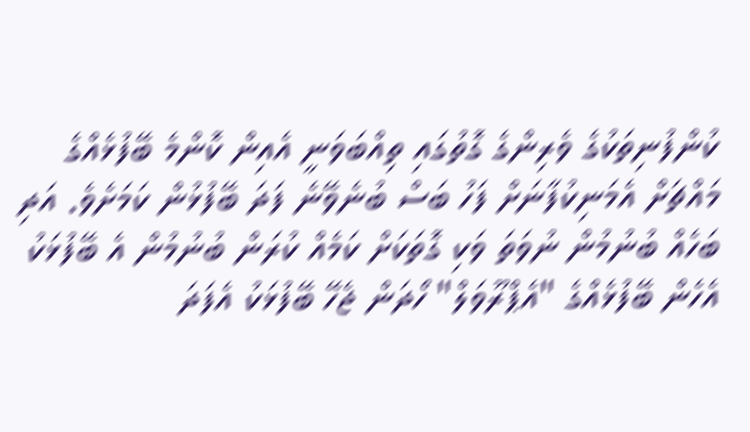ކުންފުނިތަކުގެ ވެރިންގެ ގޮތުގައި ތިއްބަވަނީ އެއިން ކޮންމެ ބޭފުޅެއްގެ މައްޗަށް އެމަނިކުފާނަށް ފަހު ބަސް ބުނެވޭނެ ފަދަ ބޭފުޅުން ކަމަށެވެ. އަދި ބަހެއް ބުނުމުން ނުވަތަ ވަކި ގޮތަކަށް ކަމެއް ކުރަން ބުނުމުން އެ ބޭފުޅަކު އެހެން ބޭފުޅެއްގެ "އެޕްރޫވަލް" ހޯދަން ޖެހޭ ބޭފުޅަކު އެފަދަ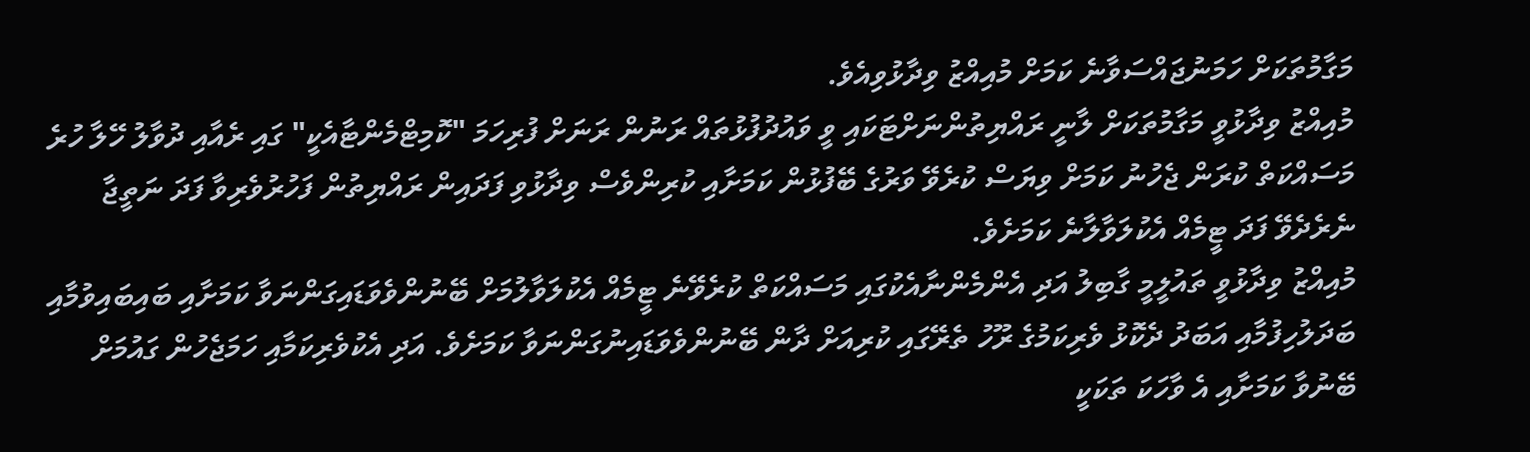މަގާމުތަކަށް ހަމަނުޖައްސަވާނެ ކަމަށް މުއިއްޒު ވިދާޅުވިއެވެ.
މުއިއްޒު ވިދާޅުވީ މަގާމުތަކަށް ލާނީ ރައްޔިތުންނަށްޓަކައި ވީ ވައުދުފުޅުތައް ރަނުން ރަނަށް ފުރިހަމަ "ކޮމިޓްމެންޓާއެކީ" ގައި ރެއާއި ދުވާލު ހޭލާ ހުރެ މަސައްކަތް ކުރަން ޖެހުނު ކަމަށް ވިޔަސް ކުރެވޭ ވަރުގެ ބޭފުޅުން ކަމަށާއި ކުރިންވެސް ވިދާޅުވި ފަދައިން ރައްޔިތުން ފަހުރުވެރިވާ ފަދަ ނަތީޖާ ނެރެދެވޭ ފަދަ ޓީމެއް އެކުލަވާލާނެ ކަމަށެވެ.
މުއިއްޒު ވިދާޅުވީ ތައުލީމީ ގާބިލު އަދި އެންމެންނާއެކުގައި މަސައްކަތް ކުރެވޭނެ ޓީމެއް އެކުލަވާލުމަށް ބޭނުންވެވަޑައިގަންނަވާ ކަމަށާއި ބައިބައިވުމާއި ބަދަލުހިފުމާއި އަބަދު ދެކޮޅު ވެރިކަމުގެ ރޫހު ތެރޭގައި ކުރިއަށް ދާން ބޭނުންވެވަޑައިނުގަންނަވާ ކަމަށެވެ. އަދި އެކުވެރިކަމާއި ހަމަޖެހުން ގައުމަށް ބޭނުވާ ކަމަށާއި އެ ވާހަކަ ތަކަކީ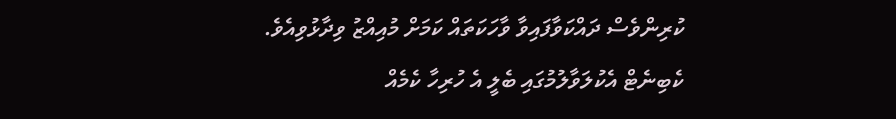ކުރިންވެސް ދައްކަވާފައިވާ ވާހަކަތައް ކަމަށް މުއިއްޒު ވިދާޅުވިއެވެ. ކެބިނެޓް އެކުލަވާލުމުގައި ބެލީ އެ ހުރިހާ ކެމެއް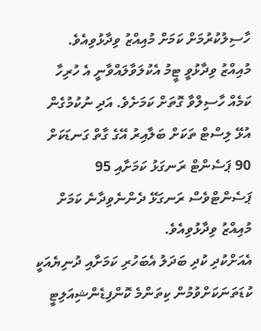ހާސިލުކުރުމަށް ކަމަށް މުއިއްޒު ވިދާޅުވިއެވެ.
މުއިއްޒު ވިދާޅުވީ ޓީމު އެކުލަވާލައްވާނީ އެ ހުރިހާ ކަމެއް ހާސިލްވާ ގޮތަށް ކަމަށެވެ. އަދި ނުކުމުގެން އުޅޭ ލިސްޓް ތަކަށް ބަލާއިރު އޭގެ ގާތް ގަނޑަކަށް 90 ޕަސެންޓް ރަނގަޅު ކަމަށާއި 95 ޕަސެންޓްވެސް ރަނގަޅޭ ދެންނެވިދާނެ ކަމަށް މުއިއްޒު ވިދާޅުވިއެވެ.
އެއަށްކުދި ކުދި ބަދަލު އެބަހުރި ކަމަށާއި ދުނިޔެއަކީ ކުޑަތަނަކަށްވުމުން ކިތަންމެ ކޮންފިޑެންޝިއަލިޓީ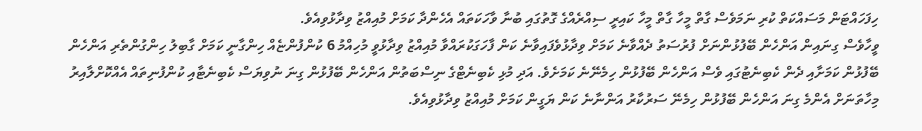ހިފަހައްޓަން މަސައްކަތް ކުރި ނަމަވެސް ގާތް މީހާ ގާތް މީހާ ކައިރީ ސިއްރެއްގެ ގޮތުގައި ބުނާ ވާހަކަތައް އެހެންދާ ކަމަށް މުއިއްޒު ވިދާޅުވިއެވެ.
ވީހާވެސް ގިނައިން އަންހެން ބޭފުޅުންނަށް ފުރުސަތު ދެއްވާނެ ކަމަށް ވިދާޅުވެފައިވާނެ ކަން ފާހަގަކުރައްވާ މުއިއްޒު ވިދާޅުވީ މުހިއްމު 6 ކުންފުންޏެއް ހިންގާނީ ކަމަށް ގާބިލު ހިންގުންތެރި އަންހެން ބޭފުޅުން ކަމަށާއި ދެން ކެބިނެޓުގައި ވެސް އަންހެން ބޭފުޅުން ހިމެނޭނެ ކަމަށެވެ. އަދި މުޅި ކެބިނެޓްގެ ނިސްބަތުން އަންހެން ބޭފުޅުން ގިނަ ނުވިޔަސް ކެބިނެޓާއި ކުންފުނިތައް އެއްކޮށްލާއިރު މިހާތަނަށް އެންމެ ގިނަ އަންހެން ބޭފުޅުން ހިމެނޭ ސަރުކާރު އަންނާނެ ކަން ޔަގީން ކަމަށް މުއިއްޒު ވިދާޅުވިއެވެ.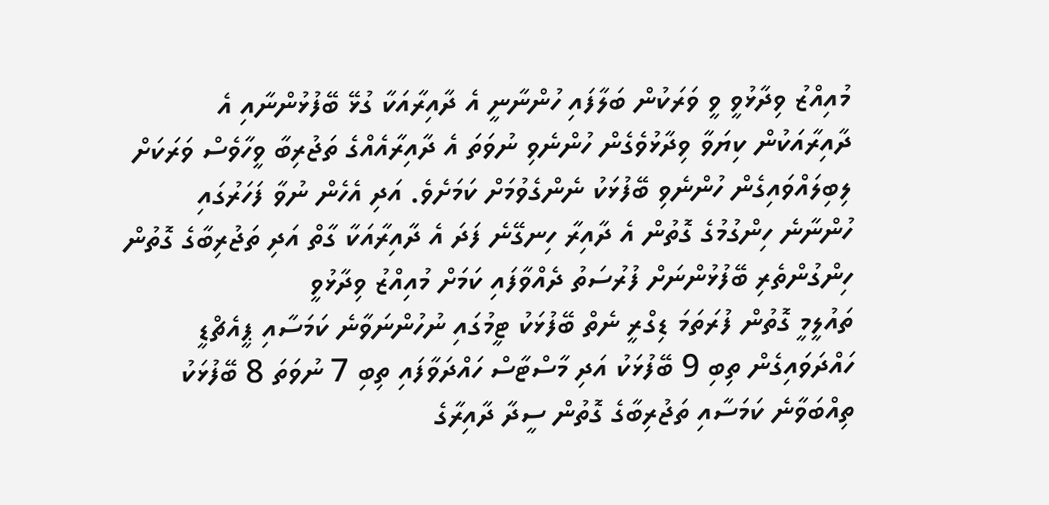މުއިއްޒު ވިދާޅުވީ ވީ ވަރަކުން ބަލާފައި ހުންނާނީ އެ ދާއިރާއަކާ ގުޅޭ ބޭފުޅުންނާއި އެ ދާއިރާއަކުން ކިޔަވާ ވިދާޅުވެގެން ހުންނެވި ނުވަތަ އެ ދާއިރާއެއްގެ ތަޖުރިބާ ވީހާވެސް ވަރަކަށް ލިބިލައްވައިގެން ހުންނެވި ބޭފުޅަކު ނެންގެވުމަށް ކަމަށެވެ. އަދި އެހެން ނުވާ ފަހަރުގައި ހުންނާނެ ހިންގުމުގެ ގޮތުން އެ ދާއިރާ ހިނގޭނެ ފަދަ އެ ދާއިރާއަކާ ގާތް އަދި ތަޖުރިބާގެ ގޮތުން ހިންގުންތެރި ބޭފުޅުންނަށް ފުރުސަތު ދެއްވާފައި ކަމަށް މުއިއްޒު ވިދާޅުވީ
ތައުލީމީ ގޮތުން ފުރަތަމަ ޑިގްރީ ނެތް ބޭފުޅަކު ޓީމުގައި ނުހުންނަވާނެ ކަމަސާއި ޕީއެޗްޑީ ހައްދަވައިގެން ތިބި 9 ބޭފުޅަކު އަދި މާސްޓާސް ހައްދަވާފައި ތިބި 7 ނުވަތަ 8 ބޭފުޅަކު ތިއްބަވާނެ ކަމަސާއި ތަޖުރިބާގެ ގޮތުން ސީދާ ދާއިރާގެ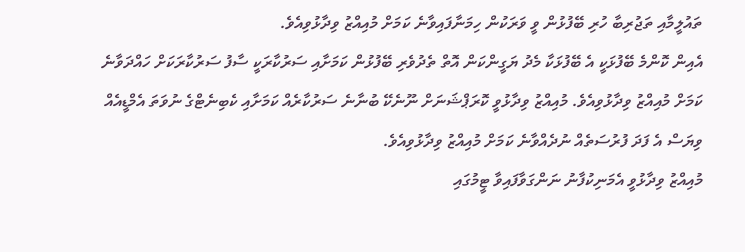ތައުލީމާއި ތަޖުރިބާ ހުރި ބޭފުޅުން ވީ ވަރަކުން ހިމަނާފައިވާނެ ކަމަށް މުއިއްޒު ވިދާޅުވިއެވެ.
އެއިން ކޮންމެ ބޭފުޅަކީ އެ ބޭފުޅަކާ މެދު ޔަގީންކަން އޮތް ތެދުވެރި ބޭފުޅުން ކަމަށާއި ސަރުކާރަކީ ސާފު ސަރުކާރަކަށް ހައްދަވާނެ ކަމަށް މުއިއްޒު ވިދާޅުވިއެވެ. މުއިއްޒު ވިދާޅުވީ ކޮރަޕްޝަނަށް ނޫނެކޭ ބުނާނެ ސަރުކާރެއް ކަމަށާއި ކެބިނެޓްގެ ނުވަތަ އެމްޑީއެއް ވިޔަސް އެ ފަދަ ފުރުސަތެއް ނުދެއްވާނެ ކަމަށް މުއިއްޒު ވިދާޅުވިއެވެ.
މުއިއްޒު ވިދާޅުވީ އެމަނިކުފާނު ނަންގަވާފައިވާ ޓީމުގައި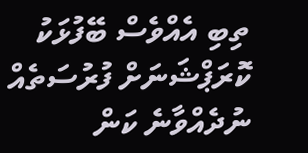ތިބި އެއްވެސް ބޭފުޅަކު ކޮރަޕްޝަނަށް ފުރުސަތެއް ނުދެއްވާނެ ކަން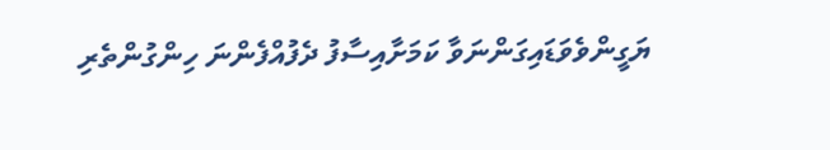ޔަގީންވެވަޑައިގަންނަވާ ކަމަށާއިސާފު ދެފުއްފެންނަ ހިންގުންތެރި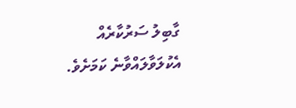ގާބިލު ސަރުކާރެއް އެކުލަވާލައްވާނެ ކަމަށެވެ.